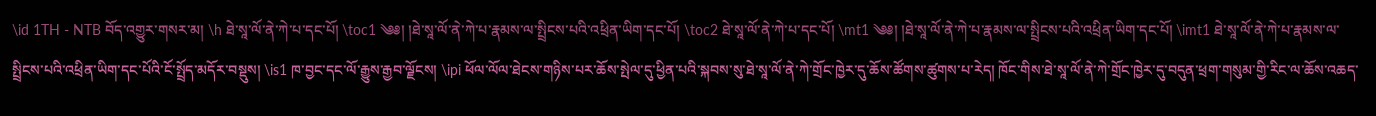\id 1TH - NTB བོད་འགྱུར་གསར་མ། \h ཐེ་སཱ་ལོ་ནེ་ཀེ་པ་དང་པོ། \toc1 ༄༅། །ཐེ་སཱ་ལོ་ནེ་ཀེ་པ་རྣམས་ལ་སྤྲིངས་པའི་འཕྲིན་ཡིག་དང་པོ། \toc2 ཐེ་སཱ་ལོ་ནེ་ཀེ་པ་དང་པོ། \mt1 ༄༅། །ཐེ་སཱ་ལོ་ནེ་ཀེ་པ་རྣམས་ལ་སྤྲིངས་པའི་འཕྲིན་ཡིག་དང་པོ། \imt1 ཐེ་སཱ་ལོ་ནེ་ཀེ་པ་རྣམས་ལ་སྤྲིངས་པའི་འཕྲིན་ཡིག་དང་པོའི་ངོ་སྤྲོད་མདོར་བསྡུས། \is1 ཁ་བྱང་དང་ལོ་རྒྱུས་རྒྱབ་ལྗོངས། \ipi ཕོལ་ལོལ་ཐེངས་གཉིས་པར་ཆོས་སྤེལ་དུ་ཕྱིན་པའི་སྐབས་སུ་ཐེ་སཱ་ལོ་ནེ་ཀེ་གྲོང་ཁྱེར་དུ་ཆོས་ཚོགས་ཚུགས་པ་རེད། ཁོང་གིས་ཐེ་སཱ་ལོ་ནེ་ཀེ་གྲོང་ཁྱེར་དུ་བདུན་ཕྲག་གསུམ་གྱི་རིང་ལ་ཆོས་འཆད་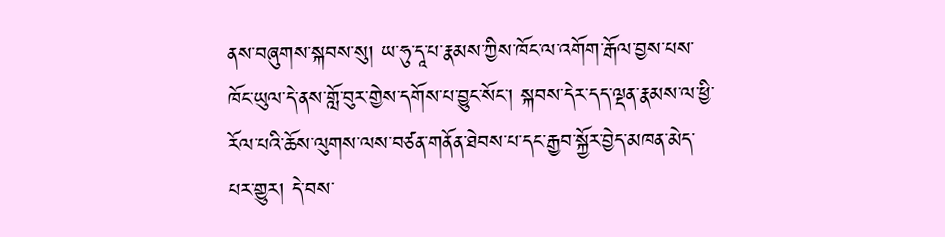ནས་བཞུགས་སྐབས་སུ། ཡ་ཧུ་དཱ་པ་རྣམས་ཀྱིས་ཁོང་ལ་འགོག་རྒོལ་བྱས་པས་ཁོང་ཡུལ་དེ་ནས་གློ་བུར་གྱེས་དགོས་པ་བྱུང་སོང་། སྐབས་དེར་དད་ལྡན་རྣམས་ལ་ཕྱི་རོལ་པའི་ཆོས་ལུགས་ལས་བཙན་གནོན་ཐེབས་པ་དང་རྒྱབ་སྐྱོར་བྱེད་མཁན་མེད་པར་གྱུར། དེ་བས་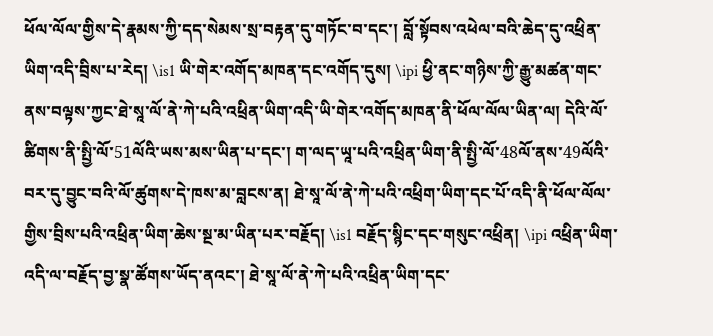ཕོལ་ལོལ་གྱིས་དེ་རྣམས་ཀྱི་དད་སེམས་སྲ་བརྟན་དུ་གཏོང་བ་དང་། བློ་སྟོབས་འཕེལ་བའི་ཆེད་དུ་འཕྲིན་ཡིག་འདི་བྲིས་པ་རེད། \is1 ཡི་གེར་འགོད་མཁན་དང་འགོད་དུས། \ipi ཕྱི་ནང་གཉིས་ཀྱི་རྒྱུ་མཚན་གང་ནས་བལྟས་ཀྱང་ཐེ་སཱ་ལོ་ནེ་ཀེ་པའི་འཕྲིན་ཡིག་འདི་ཡི་གེར་འགོད་མཁན་ནི་ཕོལ་ལོལ་ཡིན་ལ། དེའི་ལོ་ཚིགས་ནི་སྤྱི་ལོ་51ལོའི་ཡས་མས་ཡིན་པ་དང་། ག་ལད་ཡཱ་པའི་འཕྲིན་ཡིག་ནི་སྤྱི་ལོ་48ལོ་ནས་49ལོའི་བར་དུ་བྱུང་བའི་ལོ་ཚུགས་དེ་ཁས་མ་བླངས་ན། ཐེ་སཱ་ལོ་ནེ་ཀེ་པའི་འཕྲིག་ཡིག་དང་པོ་འདི་ནི་ཕོལ་ལོལ་གྱིས་བྲིས་པའི་འཕྲིན་ཡིག་ཆེས་སྔ་མ་ཡིན་པར་བརྗོད། \is1 བརྗོད་སྙིང་དང་གསུང་འཕྲིན། \ipi འཕྲིན་ཡིག་འདི་ལ་བརྗོད་བྱ་སྣ་ཚོགས་ཡོད་ནའང་། ཐེ་སཱ་ལོ་ནེ་ཀེ་པའི་འཕྲིན་ཡིག་དང་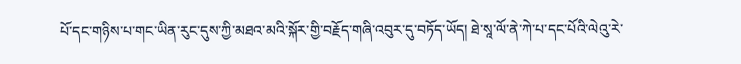པོ་དང་གཉིས་པ་གང་ཡིན་རུང་དུས་ཀྱི་མཐའ་མའི་སྐོར་གྱི་བརྗོད་གཞི་འབུར་དུ་བཏོད་ཡོད། ཐེ་སཱ་ལོ་ནེ་ཀེ་པ་དང་པོའི་ལེའུ་རེ་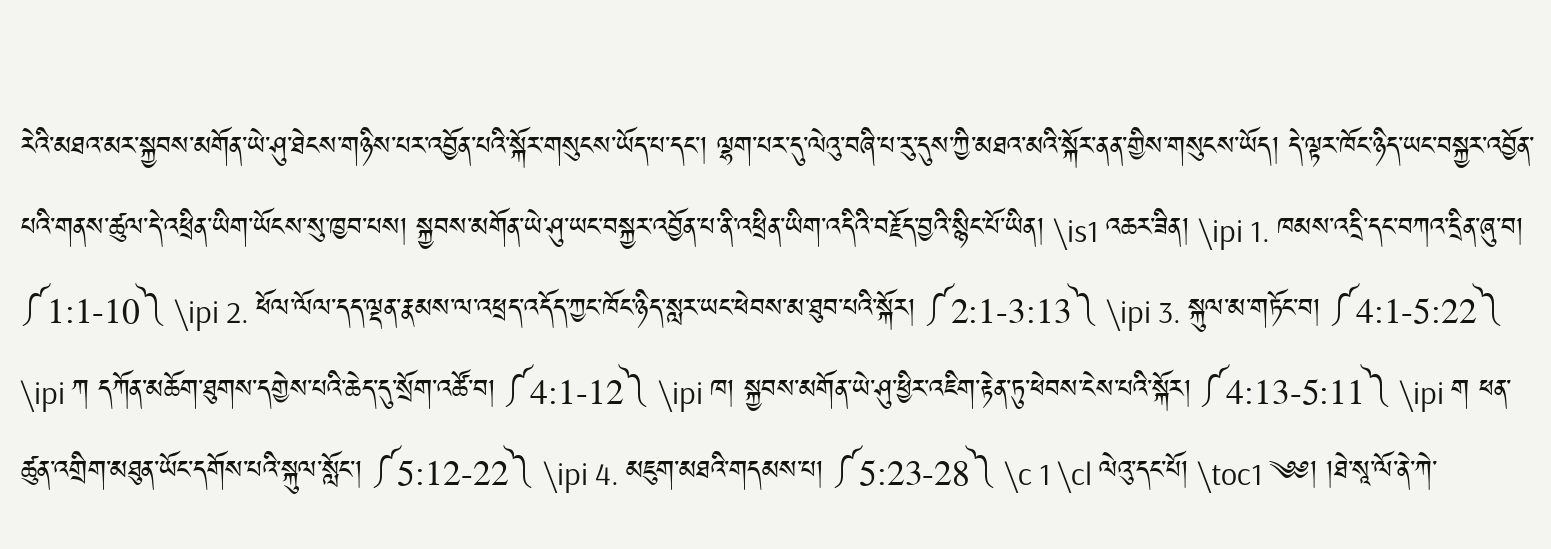རེའི་མཐའ་མར་སྐྱབས་མགོན་ཡེ་ཤུ་ཐེངས་གཉིས་པར་འབྱོན་པའི་སྐོར་གསུངས་ཡོད་པ་དང་། ལྷག་པར་དུ་ལེའུ་བཞི་པ་རུ་དུས་ཀྱི་མཐའ་མའི་སྐོར་ནན་གྱིས་གསུངས་ཡོད། དེ་ལྟར་ཁོང་ཉིད་ཡང་བསྐྱར་འབྱོན་པའི་གནས་ཚུལ་དེ་འཕྲིན་ཡིག་ཡོངས་སུ་ཁྱབ་པས། སྐྱབས་མགོན་ཡེ་ཤུ་ཡང་བསྐྱར་འབྱོན་པ་ནི་འཕྲིན་ཡིག་འདིའི་བརྗོད་བྱའི་སྙིང་པོ་ཡིན། \is1 འཆར་ཟིན། \ipi 1. ཁམས་འདྲི་དང་བཀའ་དྲིན་ཞུ་བ། ༼1:1-10༽ \ipi 2. ཕོལ་ལོལ་དད་ལྡན་རྣམས་ལ་འཕྲད་འདོད་ཀྱང་ཁོང་ཉིད་སླར་ཡང་ཕེབས་མ་ཐུབ་པའི་སྐོར། ༼2:1-3:13༽ \ipi 3. སྐུལ་མ་གཏོང་བ། ༼4:1-5:22༽ \ipi ཀ དཀོན་མཆོག་ཐུགས་དགྱེས་པའི་ཆེད་དུ་སྲོག་འཚོ་བ། ༼4:1-12༽ \ipi ཁ། སྐྱབས་མགོན་ཡེ་ཤུ་ཕྱིར་འཇིག་རྟེན་ཏུ་ཕེབས་ངེས་པའི་སྐོར། ༼4:13-5:11༽ \ipi ག ཕན་ཚུན་འགྲིག་མཐུན་ཡོང་དགོས་པའི་སྐུལ་སློང་། ༼5:12-22༽ \ipi 4. མཇུག་མཐའི་གདམས་པ། ༼5:23-28༽ \c 1 \cl ལེའུ་དང་པོ། \toc1 ༄༅། །ཐེ་སཱ་ལོ་ནེ་ཀེ་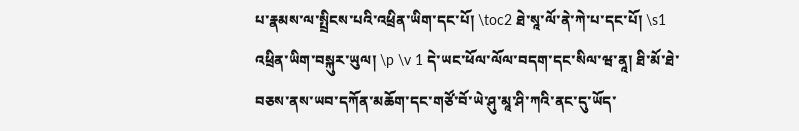པ་རྣམས་ལ་སྤྲིངས་པའི་འཕྲིན་ཡིག་དང་པོ། \toc2 ཐེ་སཱ་ལོ་ནེ་ཀེ་པ་དང་པོ། \s1 འཕྲིན་ཡིག་བསྐུར་ཡུལ། \p \v 1 དེ་ཡང་ཕོལ་ལོལ་བདག་དང་སིལ་ཝ་ནཱ། ཐི་མོ་ཐེ་བཅས་ནས་ཡབ་དཀོན་མཆོག་དང་གཙོ་བོ་ཡེ་ཤུ་མཱ་ཤི་ཀའི་ནང་དུ་ཡོད་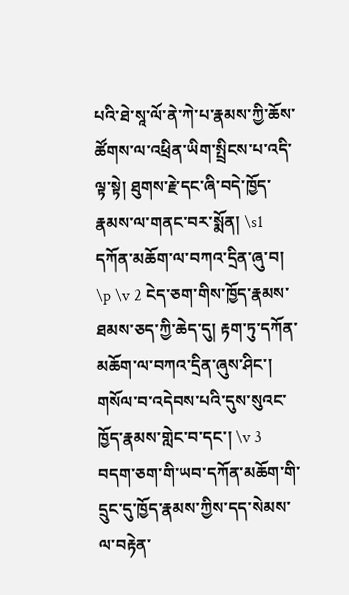པའི་ཐེ་སཱ་ལོ་ནེ་ཀེ་པ་རྣམས་ཀྱི་ཆོས་ཚོགས་ལ་འཕྲིན་ཡིག་སྤྲིངས་པ་འདི་ལྟ་སྟེ། ཐུགས་རྗེ་དང་ཞི་བདེ་ཁྱོད་རྣམས་ལ་གནང་བར་སྨོན། \s1 དཀོན་མཆོག་ལ་བཀའ་དྲིན་ཞུ་བ། \p \v 2 ངེད་ཅག་གིས་ཁྱོད་རྣམས་ཐམས་ཅད་ཀྱི་ཆེད་དུ། རྟག་ཏུ་དཀོན་མཆོག་ལ་བཀའ་དྲིན་ཞུས་ཤིང་། གསོལ་བ་འདེབས་པའི་དུས་སུའང་ཁྱོད་རྣམས་གླེང་བ་དང་། \v 3 བདག་ཅག་གི་ཡབ་དཀོན་མཆོག་གི་དྲུང་དུ་ཁྱོད་རྣམས་ཀྱིས་དད་སེམས་ལ་བརྟེན་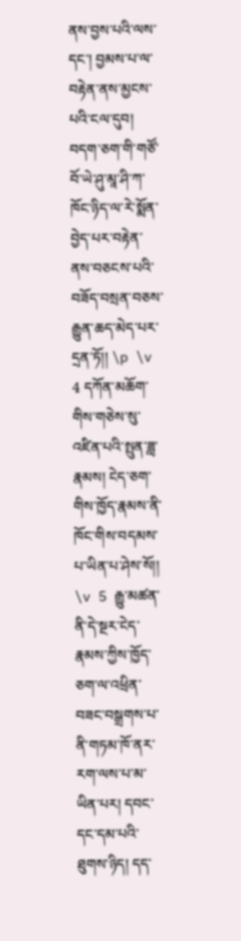ནས་བྱས་པའི་ལས་དང་། བྱམས་པ་ལ་བརྟེན་ནས་མྱངས་པའི་ངལ་དུབ། བདག་ཅག་གི་གཙོ་བོ་ཡེ་ཤུ་མཱ་ཤི་ཀ་ཁོང་ཉིད་ལ་རེ་སྨོན་བྱེད་པར་བརྟེན་ནས་བཅངས་པའི་བཟོད་བསྲན་བཅས་རྒྱུན་ཆད་མེད་པར་དྲན་ཏོ།། \p \v 4 དཀོན་མཆོག་གིས་གཅེས་སུ་འཛིན་པའི་སྤུན་ཟླ་རྣམས། ངེད་ཅག་གིས་ཁྱོད་རྣམས་ནི་ཁོང་གིས་བདམས་པ་ཡིན་པ་ཤེས་སོ།། \v 5 རྒྱུ་མཚན་ནི་དེ་སྔར་ངེད་རྣམས་ཀྱིས་ཁྱོད་ཅག་ལ་འཕྲིན་བཟང་བསྒྲགས་པ་ནི་གཏམ་ཁོ་ནར་རག་ལས་པ་མ་ཡིན་པར། དབང་དང་དམ་པའི་ཐུགས་ཉིད། དད་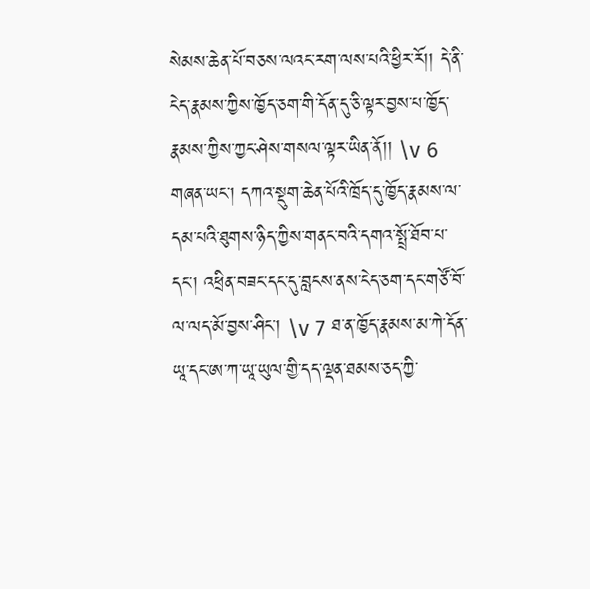སེམས་ཆེན་པོ་བཅས་ལའང་རག་ལས་པའི་ཕྱིར་རོ།། དེ་ནི་ངེད་རྣམས་ཀྱིས་ཁྱོད་ཅག་གི་དོན་དུ་ཅི་ལྟར་བྱས་པ་ཁྱོད་རྣམས་ཀྱིས་ཀྱང་ཤེས་གསལ་ལྟར་ཡིན་ནོ།། \v 6 གཞན་ཡང་། དཀའ་སྡུག་ཆེན་པོའི་ཁྲོད་དུ་ཁྱོད་རྣམས་ལ་དམ་པའི་ཐུགས་ཉིད་ཀྱིས་གནང་བའི་དགའ་སྤྲོ་ཐོབ་པ་དང་། འཕྲིན་བཟང་དང་དུ་བླངས་ནས་ངེད་ཅག་དང་གཙོ་བོ་ལ་ལད་མོ་བྱས་ཤིང་། \v 7 ཐ་ན་ཁྱོད་རྣམས་མ་ཀེ་དོན་ཡཱ་དང་ཨ་ཀ་ཡཱ་ཡུལ་གྱི་དད་ལྡན་ཐམས་ཅད་ཀྱི་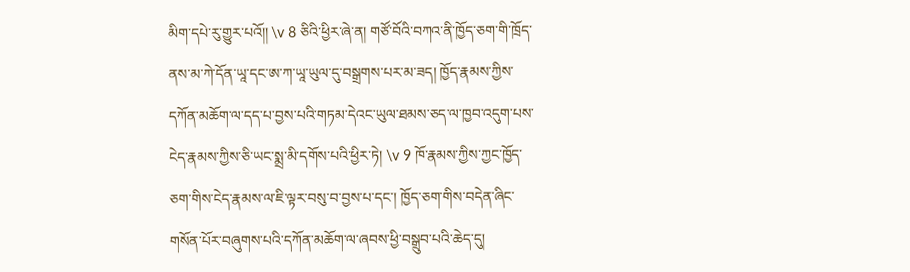མིག་དཔེ་རུ་གྱུར་པའོ།། \v 8 ཅིའི་ཕྱིར་ཞེ་ན། གཙོ་བོའི་བཀའ་ནི་ཁྱོད་ཅག་གི་ཁྲོད་ནས་མ་ཀེ་དོན་ཡཱ་དང་ཨ་ཀ་ཡཱ་ཡུལ་དུ་བསྒྲགས་པར་མ་ཟད། ཁྱོད་རྣམས་ཀྱིས་དཀོན་མཆོག་ལ་དད་པ་བྱས་པའི་གཏམ་དེའང་ཡུལ་ཐམས་ཅད་ལ་ཁྱབ་འདུག་པས་ངེད་རྣམས་ཀྱིས་ཅི་ཡང་སྨྲ་མི་དགོས་པའི་ཕྱིར་ཏེ། \v 9 ཁོ་རྣམས་ཀྱིས་ཀྱང་ཁྱོད་ཅག་གིས་ངེད་རྣམས་ལ་ཇི་ལྟར་བསུ་བ་བྱས་པ་དང་། ཁྱོད་ཅག་གིས་བདེན་ཞིང་གསོན་པོར་བཞུགས་པའི་དཀོན་མཆོག་ལ་ཞབས་ཕྱི་བསྒྲུབ་པའི་ཆེད་དུ།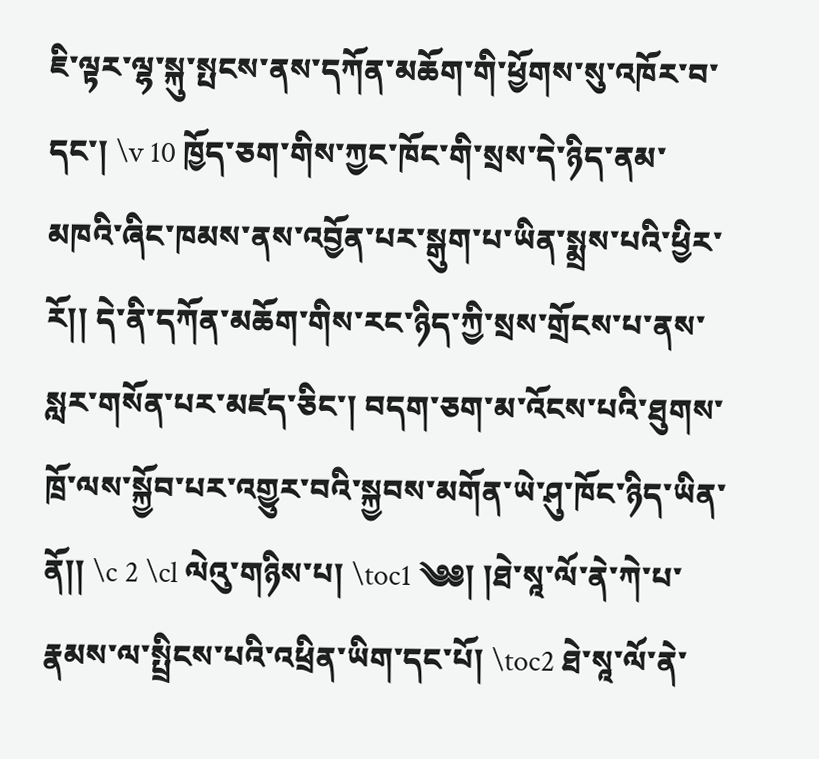ཇི་ལྟར་ལྷ་སྐུ་སྤངས་ནས་དཀོན་མཆོག་གི་ཕྱོགས་སུ་འཁོར་བ་དང་། \v 10 ཁྱོད་ཅག་གིས་ཀྱང་ཁོང་གི་སྲས་དེ་ཉིད་ནམ་མཁའི་ཞིང་ཁམས་ནས་འབྱོན་པར་སྒུག་པ་ཡིན་སྨྲས་པའི་ཕྱིར་རོ།། དེ་ནི་དཀོན་མཆོག་གིས་རང་ཉིད་ཀྱི་སྲས་གྲོངས་པ་ནས་སླར་གསོན་པར་མཛད་ཅིང་། བདག་ཅག་མ་འོངས་པའི་ཐུགས་ཁྲོ་ལས་སྐྱོབ་པར་འགྱུར་བའི་སྐྱབས་མགོན་ཡེ་ཤུ་ཁོང་ཉིད་ཡིན་ནོ།། \c 2 \cl ལེའུ་གཉིས་པ། \toc1 ༄༅། །ཐེ་སཱ་ལོ་ནེ་ཀེ་པ་རྣམས་ལ་སྤྲིངས་པའི་འཕྲིན་ཡིག་དང་པོ། \toc2 ཐེ་སཱ་ལོ་ནེ་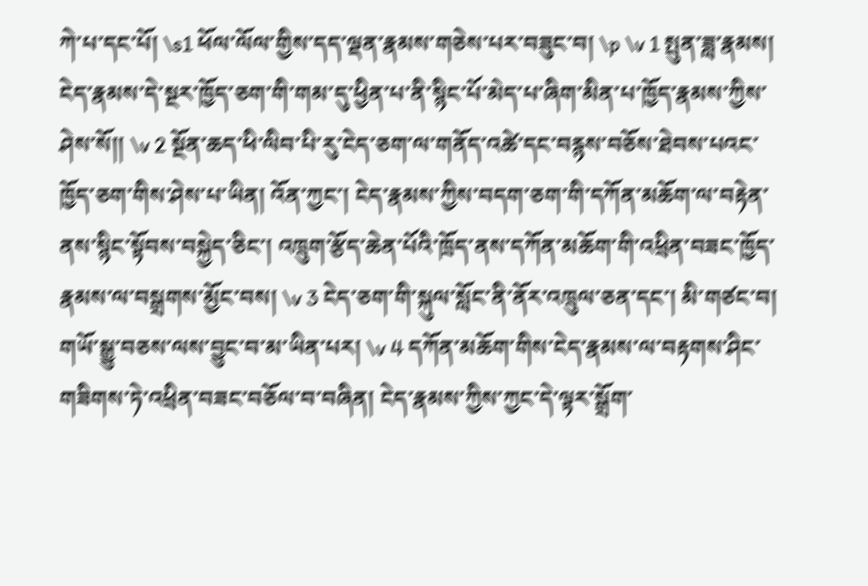ཀེ་པ་དང་པོ། \s1 ཕོལ་ལོལ་གྱིས་དད་ལྡན་རྣམས་གཅེས་པར་བཟུང་བ། \p \v 1 སྤུན་ཟླ་རྣམས། ངེད་རྣམས་དེ་སྔར་ཁྱོད་ཅག་གི་གམ་དུ་ཕྱིན་པ་ནི་སྙིང་པོ་མེད་པ་ཞིག་མིན་པ་ཁྱོད་རྣམས་ཀྱིས་ཤེས་སོ།། \v 2 སྔོན་ཆད་ཕི་ལིབ་པི་རུ་ངེད་ཅག་ལ་གནོད་འཚེ་དང་བརྙས་བཅོས་ཐེབས་པའང་ཁྱོད་ཅག་གིས་ཤེས་པ་ཡིན། འོན་ཀྱང་། ངེད་རྣམས་ཀྱིས་བདག་ཅག་གི་དཀོན་མཆོག་ལ་བརྟེན་ནས་སྙིང་སྟོབས་བསྐྱེད་ཅིང་། འཁྲུག་རྩོད་ཆེན་པོའི་ཁྲོད་ནས་དཀོན་མཆོག་གི་འཕྲིན་བཟང་ཁྱོད་རྣམས་ལ་བསྒྲགས་མྱོང་བས། \v 3 ངེད་ཅག་གི་སྐུལ་སློང་ནི་ནོར་འཁྲུལ་ཅན་དང་། མི་གཙང་བ། གཡོ་སྒྱུ་བཅས་ལས་བྱུང་བ་མ་ཡིན་པར། \v 4 དཀོན་མཆོག་གིས་ངེད་རྣམས་ལ་བརྟགས་ཤིང་གཟིགས་ཏེ་འཕྲིན་བཟང་བཅོལ་བ་བཞིན། ངེད་རྣམས་ཀྱིས་ཀྱང་དེ་ལྟར་སྒྲོག་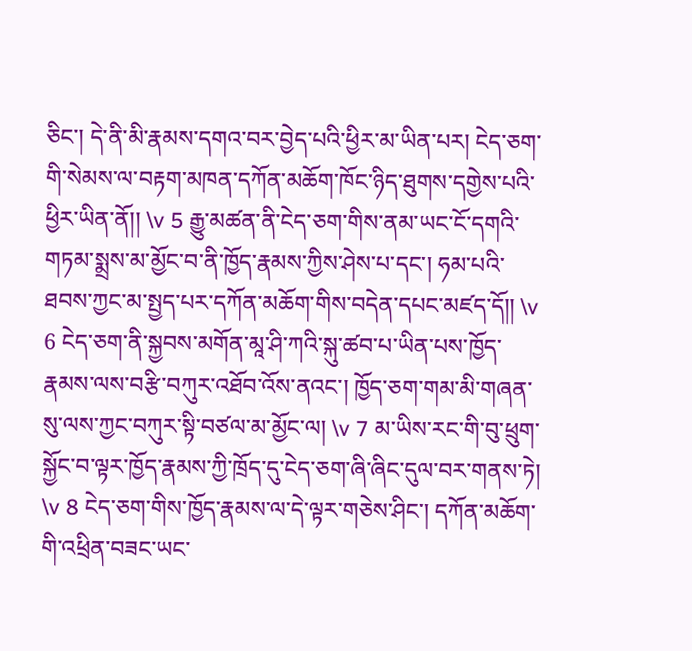ཅིང་། དེ་ནི་མི་རྣམས་དགའ་བར་བྱེད་པའི་ཕྱིར་མ་ཡིན་པར། ངེད་ཅག་གི་སེམས་ལ་བརྟག་མཁན་དཀོན་མཆོག་ཁོང་ཉིད་ཐུགས་དགྱེས་པའི་ཕྱིར་ཡིན་ནོ།། \v 5 རྒྱུ་མཚན་ནི་ངེད་ཅག་གིས་ནམ་ཡང་ངོ་དགའི་གཏམ་སྨྲས་མ་མྱོང་བ་ནི་ཁྱོད་རྣམས་ཀྱིས་ཤེས་པ་དང་། ཧམ་པའི་ཐབས་ཀྱང་མ་སྤྱད་པར་དཀོན་མཆོག་གིས་བདེན་དཔང་མཛད་དོ།། \v 6 ངེད་ཅག་ནི་སྐྱབས་མགོན་མཱ་ཤི་ཀའི་སྐུ་ཚབ་པ་ཡིན་པས་ཁྱོད་རྣམས་ལས་བརྩི་བཀུར་འཐོབ་འོས་ནའང་། ཁྱོད་ཅག་གམ་མི་གཞན་སུ་ལས་ཀྱང་བཀུར་སྟི་བཙལ་མ་མྱོང་ལ། \v 7 མ་ཡིས་རང་གི་བུ་ཕྲུག་སྐྱོང་བ་ལྟར་ཁྱོད་རྣམས་ཀྱི་ཁྲོད་དུ་ངེད་ཅག་ཞི་ཞིང་དུལ་བར་གནས་ཏེ། \v 8 ངེད་ཅག་གིས་ཁྱོད་རྣམས་ལ་དེ་ལྟར་གཅེས་ཤིང་། དཀོན་མཆོག་གི་འཕྲིན་བཟང་ཡང་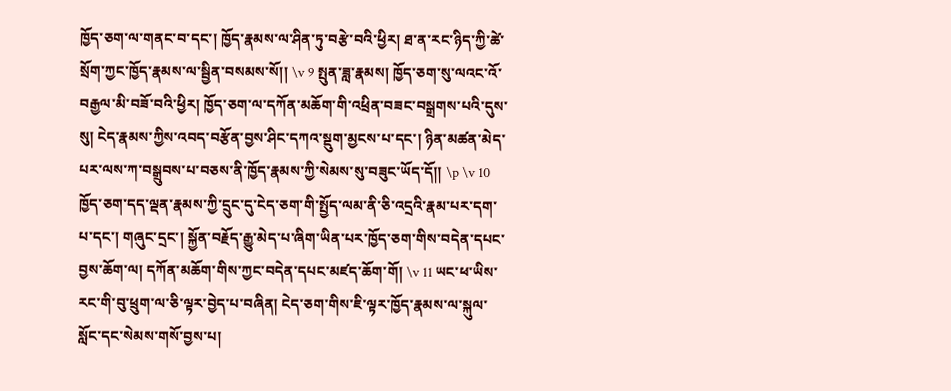ཁྱོད་ཅག་ལ་གནང་བ་དང་། ཁྱོད་རྣམས་ལ་ཤིན་ཏུ་བརྩེ་བའི་ཕྱིར། ཐ་ན་རང་ཉིད་ཀྱི་ཚེ་སྲོག་ཀྱང་ཁྱོད་རྣམས་ལ་སྦྱིན་བསམས་སོ།། \v 9 སྤུན་ཟླ་རྣམས། ཁྱོད་ཅག་སུ་ལའང་འོ་བརྒྱལ་མི་བཟོ་བའི་ཕྱིར། ཁྱོད་ཅག་ལ་དཀོན་མཆོག་གི་འཕྲིན་བཟང་བསྒྲགས་པའི་དུས་སུ། ངེད་རྣམས་ཀྱིས་འབད་བརྩོན་བྱས་ཤིང་དཀའ་སྡུག་མྱངས་པ་དང་། ཉིན་མཚན་མེད་པར་ལས་ཀ་བསྒྲུབས་པ་བཅས་ནི་ཁྱོད་རྣམས་ཀྱི་སེམས་སུ་བཟུང་ཡོད་དོ།། \p \v 10 ཁྱོད་ཅག་དད་ལྡན་རྣམས་ཀྱི་དྲུང་དུ་ངེད་ཅག་གི་སྤྱོད་ལམ་ནི་ཅི་འདྲའི་རྣམ་པར་དག་པ་དང་། གཞུང་དྲང་། སྐྱོན་བརྗོད་རྒྱུ་མེད་པ་ཞིག་ཡིན་པར་ཁྱོད་ཅག་གིས་བདེན་དཔང་བྱས་ཆོག་ལ། དཀོན་མཆོག་གིས་ཀྱང་བདེན་དཔང་མཛད་ཆོག་གོ། \v 11 ཡང་ཕ་ཡིས་རང་གི་བུ་ཕྲུག་ལ་ཅི་ལྟར་བྱེད་པ་བཞིན། ངེད་ཅག་གིས་ཇི་ལྟར་ཁྱོད་རྣམས་ལ་སྐུལ་སློང་དང་སེམས་གསོ་བྱས་པ།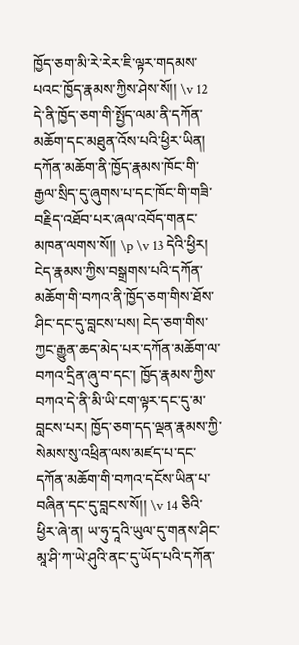ཁྱོད་ཅག་མི་རེ་རེར་ཇི་ལྟར་གདམས་པའང་ཁྱོད་རྣམས་ཀྱིས་ཤེས་སོ།། \v 12 དེ་ནི་ཁྱོད་ཅག་གི་སྤྱོད་ལམ་ནི་དཀོན་མཆོག་དང་མཐུན་འོས་པའི་ཕྱིར་ཡིན། དཀོན་མཆོག་ནི་ཁྱོད་རྣམས་ཁོང་གི་རྒྱལ་སྲིད་དུ་ཞུགས་པ་དང་ཁོང་གི་གཟི་བརྗིད་འཐོབ་པར་ཞལ་འབོད་གནང་མཁན་ལགས་སོ།། \p \v 13 དེའི་ཕྱིར། ངེད་རྣམས་ཀྱིས་བསྒྲགས་པའི་དཀོན་མཆོག་གི་བཀའ་ནི་ཁྱོད་ཅག་གིས་ཐོས་ཤིང་དང་དུ་བླངས་པས། ངེད་ཅག་གིས་ཀྱང་རྒྱུན་ཆད་མེད་པར་དཀོན་མཆོག་ལ་བཀའ་དྲིན་ཞུ་བ་དང་། ཁྱོད་རྣམས་ཀྱིས་བཀའ་དེ་ནི་མི་ཡི་ངག་ལྟར་དང་དུ་མ་བླངས་པར། ཁྱོད་ཅག་དད་ལྡན་རྣམས་ཀྱི་སེམས་སུ་འཕྲིན་ལས་མཛད་པ་དང་དཀོན་མཆོག་གི་བཀའ་དངོས་ཡིན་པ་བཞིན་དང་དུ་བླངས་སོ།། \v 14 ཅིའི་ཕྱིར་ཞེ་ན། ཡ་ཧུ་དཱའི་ཡུལ་དུ་གནས་ཤིང་མཱ་ཤི་ཀ་ཡེ་ཤུའི་ནང་དུ་ཡོད་པའི་དཀོན་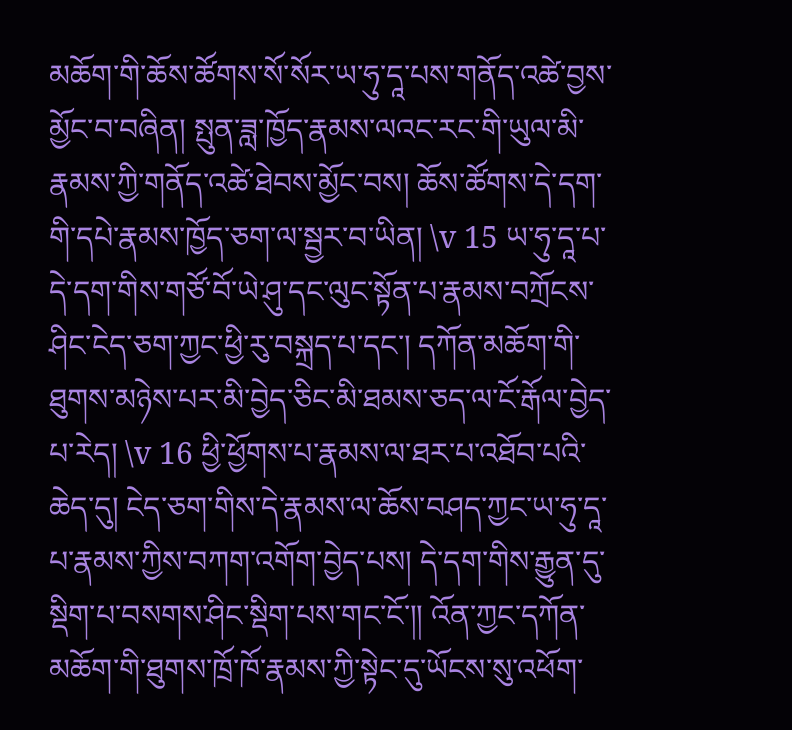མཆོག་གི་ཆོས་ཚོགས་སོ་སོར་ཡ་ཧུ་དཱ་པས་གནོད་འཚེ་བྱས་མྱོང་བ་བཞིན། སྤུན་ཟླ་ཁྱོད་རྣམས་ལའང་རང་གི་ཡུལ་མི་རྣམས་ཀྱི་གནོད་འཚེ་ཐེབས་མྱོང་བས། ཆོས་ཚོགས་དེ་དག་གི་དཔེ་རྣམས་ཁྱོད་ཅག་ལ་སྦྱར་བ་ཡིན། \v 15 ཡ་ཧུ་དཱ་པ་དེ་དག་གིས་གཙོ་བོ་ཡེ་ཤུ་དང་ལུང་སྟོན་པ་རྣམས་བཀྲོངས་ཤིང་ངེད་ཅག་ཀྱང་ཕྱི་རུ་བསྐྲད་པ་དང་། དཀོན་མཆོག་གི་ཐུགས་མཉེས་པར་མི་བྱེད་ཅིང་མི་ཐམས་ཅད་ལ་ངོ་རྒོལ་བྱེད་པ་རེད། \v 16 ཕྱི་ཕྱོགས་པ་རྣམས་ལ་ཐར་པ་འཐོབ་པའི་ཆེད་དུ། ངེད་ཅག་གིས་དེ་རྣམས་ལ་ཆོས་བཤད་ཀྱང་ཡ་ཧུ་དཱ་པ་རྣམས་ཀྱིས་བཀག་འགོག་བྱེད་པས། དེ་དག་གིས་རྒྱུན་དུ་སྡིག་པ་བསགས་ཤིང་སྡིག་པས་གང་ངོ་།། འོན་ཀྱང་དཀོན་མཆོག་གི་ཐུགས་ཁྲོ་ཁོ་རྣམས་ཀྱི་སྟེང་དུ་ཡོངས་སུ་འཕོག་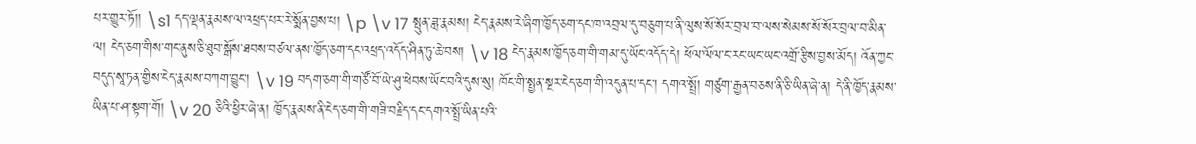པར་གྱུར་ཏོ།། \s1 དད་ལྡན་རྣམས་ལ་འཕྲད་པར་རེ་སྨོན་བྱས་པ། \p \v 17 སྤུན་ཟླ་རྣམས། ངེད་རྣམས་རེ་ཞིག་ཁྱོད་ཅག་དང་ཁ་འབྲལ་དུ་བཅུག་པ་ནི་ལུས་སོ་སོར་བྲལ་བ་ལས་སེམས་སོ་སོར་བྲལ་བ་མིན་ལ། ངེད་ཅག་གིས་གང་ནུས་ཅི་ཐུབ་སྒོས་ཐབས་བཙལ་ནས་ཁྱོད་ཅག་དང་འཕྲད་འདོད་ཤིན་ཏུ་ཆེ་བས། \v 18 ངེད་རྣམས་ཁྱོད་ཅག་གི་གམ་དུ་ཡོང་འདོད་དེ། ཕོལ་ལོལ་ང་རང་ཡང་ཡང་འགྲོ་རྩིས་བྱས་མོད། འོན་ཀྱང་བདུད་སཱ་ཏན་གྱིས་ངེད་རྣམས་བཀག་བྱུང་། \v 19 བདག་ཅག་གི་གཙོ་བོ་ཡེ་ཤུ་ཕེབས་ཡོང་བའི་དུས་སུ། ཁོང་གི་སྤྱན་སྔར་ངེད་ཅག་གི་འདུན་པ་དང་། དགའ་སྤྲོ། གཙུག་རྒྱན་བཅས་ནི་ཅི་ཡིན་ཞེ་ན། དེ་ནི་ཁྱོད་རྣམས་ཡིན་པ་ཤ་སྟག་གོ། \v 20 ཅིའི་ཕྱིར་ཞེ་ན། ཁྱོད་རྣམས་ནི་ངེད་ཅག་གི་གཟི་བརྗིད་དང་དགའ་སྤྲོ་ཡིན་པའི་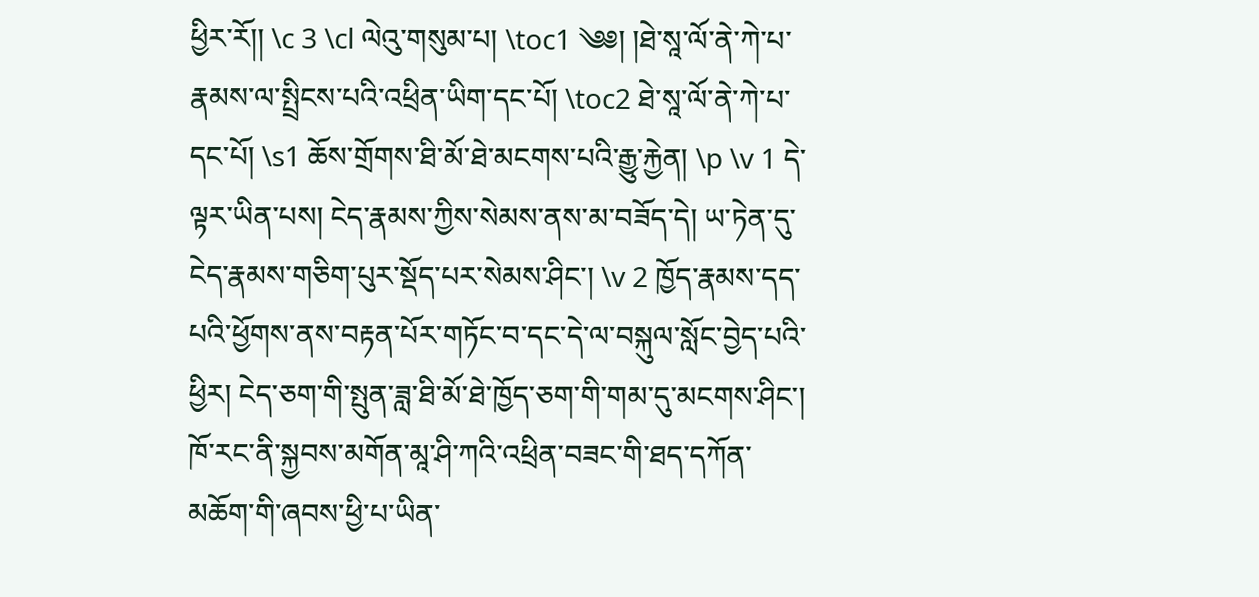ཕྱིར་རོ།། \c 3 \cl ལེའུ་གསུམ་པ། \toc1 ༄༅། །ཐེ་སཱ་ལོ་ནེ་ཀེ་པ་རྣམས་ལ་སྤྲིངས་པའི་འཕྲིན་ཡིག་དང་པོ། \toc2 ཐེ་སཱ་ལོ་ནེ་ཀེ་པ་དང་པོ། \s1 ཆོས་གྲོགས་ཐི་མོ་ཐེ་མངགས་པའི་རྒྱུ་རྐྱེན། \p \v 1 དེ་ལྟར་ཡིན་པས། ངེད་རྣམས་ཀྱིས་སེམས་ནས་མ་བཟོད་དེ། ཡ་ཏེན་དུ་ངེད་རྣམས་གཅིག་པུར་སྡོད་པར་སེམས་ཤིང་། \v 2 ཁྱོད་རྣམས་དད་པའི་ཕྱོགས་ནས་བརྟན་པོར་གཏོང་བ་དང་དེ་ལ་བསྐུལ་སློང་བྱེད་པའི་ཕྱིར། ངེད་ཅག་གི་སྤུན་ཟླ་ཐི་མོ་ཐེ་ཁྱོད་ཅག་གི་གམ་དུ་མངགས་ཤིང་། ཁོ་རང་ནི་སྐྱབས་མགོན་མཱ་ཤི་ཀའི་འཕྲིན་བཟང་གི་ཐད་དཀོན་མཆོག་གི་ཞབས་ཕྱི་པ་ཡིན་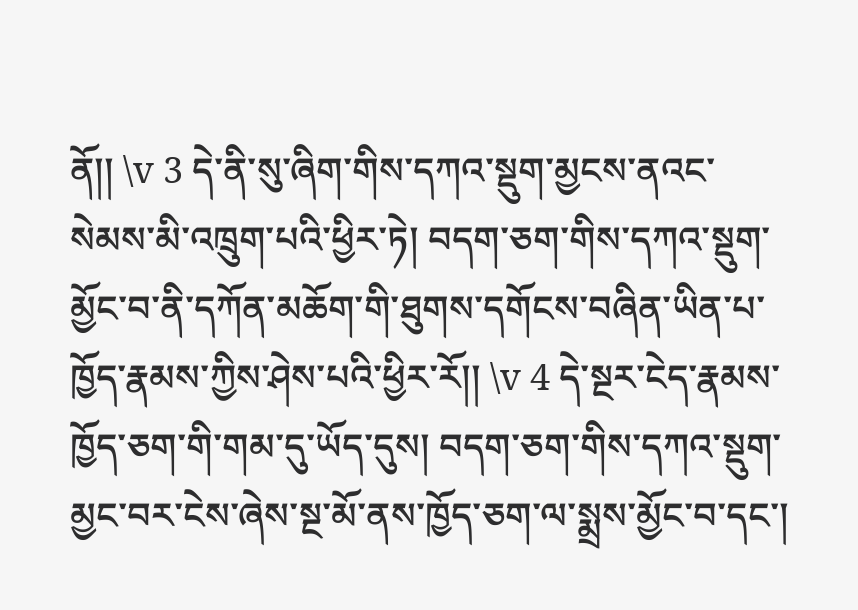ནོ།། \v 3 དེ་ནི་སུ་ཞིག་གིས་དཀའ་སྡུག་མྱངས་ནའང་སེམས་མི་འཁྲུག་པའི་ཕྱིར་ཏེ། བདག་ཅག་གིས་དཀའ་སྡུག་མྱོང་བ་ནི་དཀོན་མཆོག་གི་ཐུགས་དགོངས་བཞིན་ཡིན་པ་ཁྱོད་རྣམས་ཀྱིས་ཤེས་པའི་ཕྱིར་རོ།། \v 4 དེ་སྔར་ངེད་རྣམས་ཁྱོད་ཅག་གི་གམ་དུ་ཡོད་དུས། བདག་ཅག་གིས་དཀའ་སྡུག་མྱང་བར་ངེས་ཞེས་སྔ་མོ་ནས་ཁྱོད་ཅག་ལ་སྨྲས་མྱོང་བ་དང་།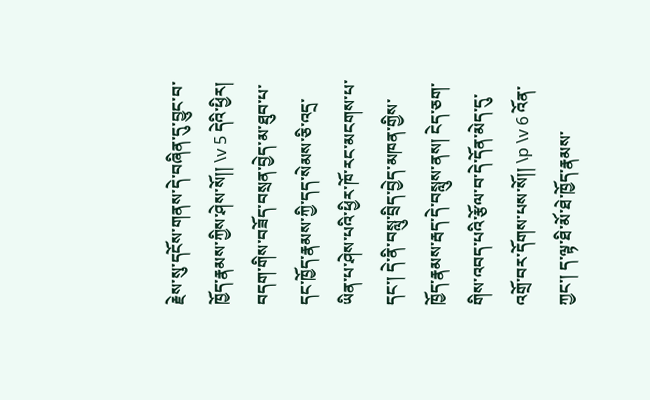རྗེས་སུ་དངོས་གནས་དེ་བཞིན་དུ་བྱུང་བ་ཁྱོད་རྣམས་ཀྱིས་ཤེས་སོ།། \v 5 དེའི་ཕྱིར། བདག་གིས་བཟོད་བསྲན་བྱེད་མ་ཐུབ་པ་དང་ཁྱོད་རྣམས་ཀྱི་དད་སེམས་ཅི་འདྲ་ཡིན་པ་ཤེས་པའི་ཕྱིར་ཁོ་རང་མངགས་པ་དང་། དེ་ནི་བསླུ་བྲིད་བྱེད་མཁན་གྱིས་ཁྱོད་རྣམས་རྦད་དེ་བསླུས་ནས། ངེད་ཅག་གིས་འབད་པའི་རྩོལ་བ་དེ་དོན་མེད་དུ་འགྲོ་བར་དོགས་པས་སོ།། \p \v 6 འོན་ཀྱང་། ད་ལྟ་ཐི་མོ་ཐེ་ཁྱོད་རྣམས་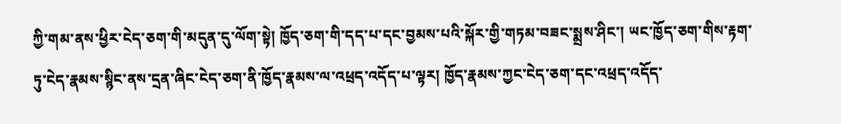ཀྱི་གམ་ནས་ཕྱིར་ངེད་ཅག་གི་མདུན་དུ་ལོག་སྟེ། ཁྱོད་ཅག་གི་དད་པ་དང་བྱམས་པའི་སྐོར་གྱི་གཏམ་བཟང་སྨྲས་ཤིང་། ཡང་ཁྱོད་ཅག་གིས་རྟག་ཏུ་ངེད་རྣམས་སྙིང་ནས་དྲན་ཞིང་ངེད་ཅག་ནི་ཁྱོད་རྣམས་ལ་འཕྲད་འདོད་པ་ལྟར། ཁྱོད་རྣམས་ཀྱང་ངེད་ཅག་དང་འཕྲད་འདོད་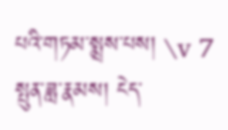པའི་གཏམ་སྨྲས་པས། \v 7 སྤུན་ཟླ་རྣམས། ངེད་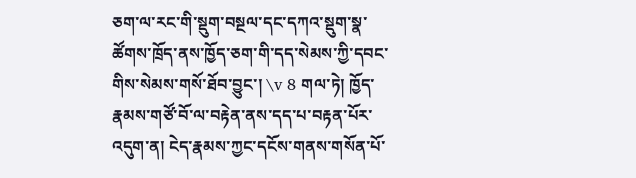ཅག་ལ་རང་གི་སྡུག་བསྔལ་དང་དཀའ་སྡུག་སྣ་ཚོགས་ཁྲོད་ནས་ཁྱོད་ཅག་གི་དད་སེམས་ཀྱི་དབང་གིས་སེམས་གསོ་ཐོབ་བྱུང་། \v 8 གལ་ཏེ། ཁྱོད་རྣམས་གཙོ་བོ་ལ་བརྟེན་ནས་དད་པ་བརྟན་པོར་འདུག་ན། ངེད་རྣམས་ཀྱང་དངོས་གནས་གསོན་པོ་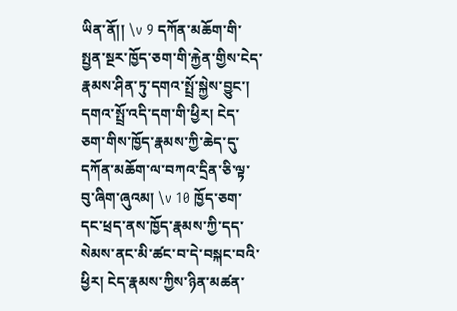ཡིན་ནོ།། \v 9 དཀོན་མཆོག་གི་སྤྱན་སྔར་ཁྱོད་ཅག་གི་རྐྱེན་གྱིས་ངེད་རྣམས་ཤིན་ཏུ་དགའ་སྤྲོ་སྐྱེས་བྱུང་། དགའ་སྤྲོ་འདི་དག་གི་ཕྱིར། ངེད་ཅག་གིས་ཁྱོད་རྣམས་ཀྱི་ཆེད་དུ་དཀོན་མཆོག་ལ་བཀའ་དྲིན་ཅི་ལྟ་བུ་ཞིག་ཞུའམ། \v 10 ཁྱོད་ཅག་དང་ཕྲད་ནས་ཁྱོད་རྣམས་ཀྱི་དད་སེམས་ནང་མི་ཚང་བ་དེ་བསྐང་བའི་ཕྱིར། ངེད་རྣམས་ཀྱིས་ཉིན་མཚན་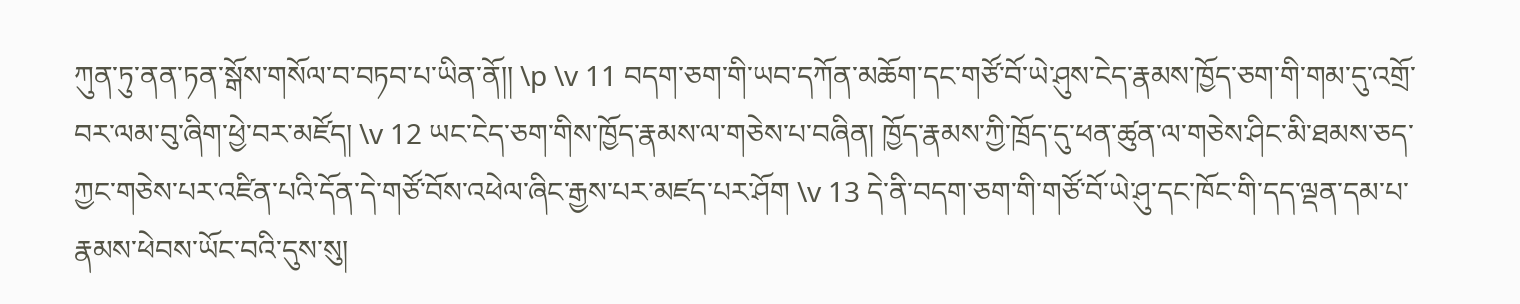ཀུན་ཏུ་ནན་ཏན་སྒོས་གསོལ་བ་བཏབ་པ་ཡིན་ནོ།། \p \v 11 བདག་ཅག་གི་ཡབ་དཀོན་མཆོག་དང་གཙོ་བོ་ཡེ་ཤུས་ངེད་རྣམས་ཁྱོད་ཅག་གི་གམ་དུ་འགྲོ་བར་ལམ་བུ་ཞིག་ཕྱེ་བར་མཛོད། \v 12 ཡང་ངེད་ཅག་གིས་ཁྱོད་རྣམས་ལ་གཅེས་པ་བཞིན། ཁྱོད་རྣམས་ཀྱི་ཁྲོད་དུ་ཕན་ཚུན་ལ་གཅེས་ཤིང་མི་ཐམས་ཅད་ཀྱང་གཅེས་པར་འཛིན་པའི་དོན་དེ་གཙོ་བོས་འཕེལ་ཞིང་རྒྱས་པར་མཛད་པར་ཤོག \v 13 དེ་ནི་བདག་ཅག་གི་གཙོ་བོ་ཡེ་ཤུ་དང་ཁོང་གི་དད་ལྡན་དམ་པ་རྣམས་ཕེབས་ཡོང་བའི་དུས་སུ།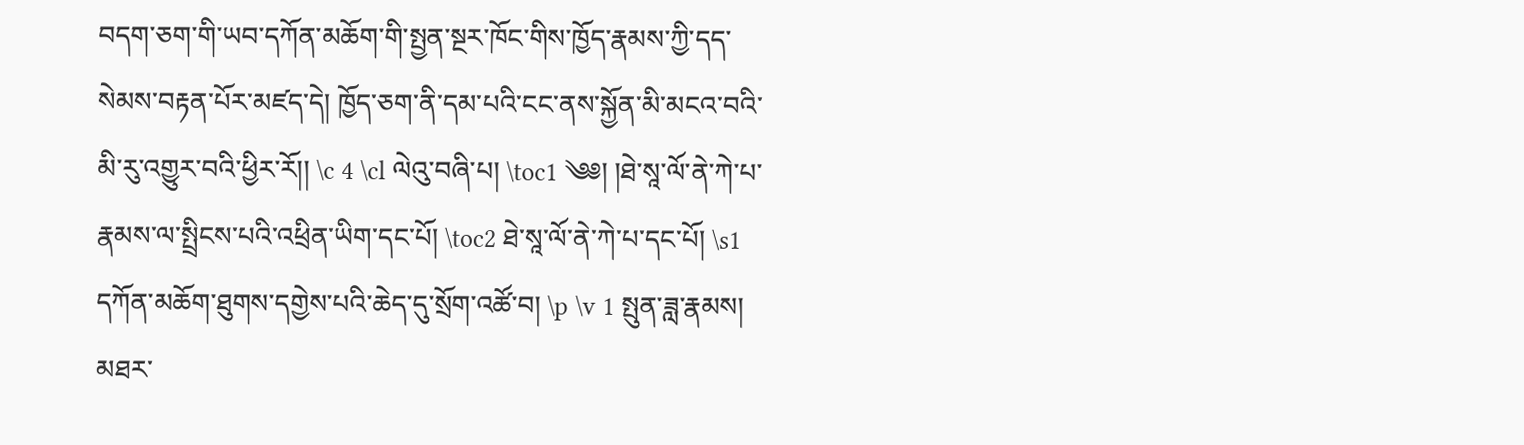བདག་ཅག་གི་ཡབ་དཀོན་མཆོག་གི་སྤྱན་སྔར་ཁོང་གིས་ཁྱོད་རྣམས་ཀྱི་དད་སེམས་བརྟན་པོར་མཛད་དེ། ཁྱོད་ཅག་ནི་དམ་པའི་ངང་ནས་སྐྱོན་མི་མངའ་བའི་མི་རུ་འགྱུར་བའི་ཕྱིར་རོ།། \c 4 \cl ལེའུ་བཞི་པ། \toc1 ༄༅། །ཐེ་སཱ་ལོ་ནེ་ཀེ་པ་རྣམས་ལ་སྤྲིངས་པའི་འཕྲིན་ཡིག་དང་པོ། \toc2 ཐེ་སཱ་ལོ་ནེ་ཀེ་པ་དང་པོ། \s1 དཀོན་མཆོག་ཐུགས་དགྱེས་པའི་ཆེད་དུ་སྲོག་འཚོ་བ། \p \v 1 སྤུན་ཟླ་རྣམས། མཐར་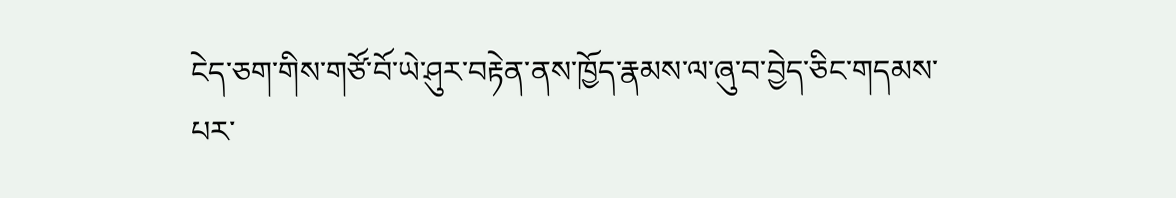ངེད་ཅག་གིས་གཙོ་བོ་ཡེ་ཤུར་བརྟེན་ནས་ཁྱོད་རྣམས་ལ་ཞུ་བ་བྱེད་ཅིང་གདམས་པར་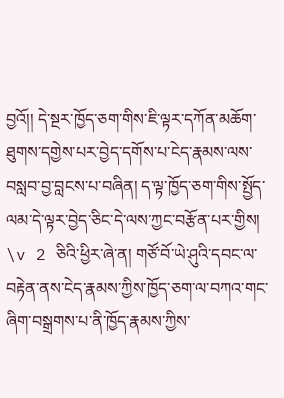བྱའོ།། དེ་སྔར་ཁྱོད་ཅག་གིས་ཇི་ལྟར་དཀོན་མཆོག་ཐུགས་དགྱེས་པར་བྱེད་དགོས་པ་ངེད་རྣམས་ལས་བསླབ་བྱ་བླངས་པ་བཞིན། ད་ལྟ་ཁྱོད་ཅག་གིས་སྤྱོད་ལམ་དེ་ལྟར་བྱེད་ཅིང་དེ་ལས་ཀྱང་བརྩོན་པར་གྱིས། \v 2 ཅིའི་ཕྱིར་ཞེ་ན། གཙོ་བོ་ཡེ་ཤུའི་དབང་ལ་བརྟེན་ནས་ངེད་རྣམས་ཀྱིས་ཁྱོད་ཅག་ལ་བཀའ་གང་ཞིག་བསྒྲགས་པ་ནི་ཁྱོད་རྣམས་ཀྱིས་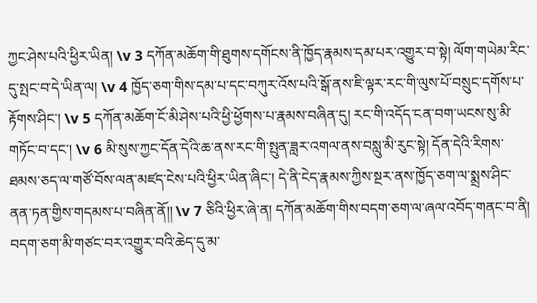ཀྱང་ཤེས་པའི་ཕྱིར་ཡིན། \v 3 དཀོན་མཆོག་གི་ཐུགས་དགོངས་ནི་ཁྱོད་རྣམས་དམ་པར་འགྱུར་བ་སྟེ། ལོག་གཡེམ་རིང་དུ་སྤང་བ་དེ་ཡིན་ལ། \v 4 ཁྱོད་ཅག་གིས་དམ་པ་དང་བཀུར་འོས་པའི་སྒོ་ནས་ཇི་ལྟར་རང་གི་ལུས་པོ་བསྲུང་དགོས་པ་རྟོགས་ཤིང་། \v 5 དཀོན་མཆོག་ངོ་མི་ཤེས་པའི་ཕྱི་ཕྱོགས་པ་རྣམས་བཞིན་དུ། རང་གི་འདོད་ངན་བག་ཡངས་སུ་མི་གཏོང་བ་དང་། \v 6 མི་སུས་ཀྱང་དོན་དེའི་ཆ་ནས་རང་གི་སྤུན་ཟླར་འགལ་ནས་བསླུ་མི་རུང་སྟེ། དོན་དེའི་རིགས་ཐམས་ཅད་ལ་གཙོ་བོས་ལན་མཛད་ངེས་པའི་ཕྱིར་ཡིན་ཞིང་། དེ་ནི་ངེད་རྣམས་ཀྱིས་སྔར་ནས་ཁྱོད་ཅག་ལ་སྨྲས་ཤིང་ནན་ཏན་གྱིས་གདམས་པ་བཞིན་ནོ།། \v 7 ཅིའི་ཕྱིར་ཞེ་ན། དཀོན་མཆོག་གིས་བདག་ཅག་ལ་ཞལ་འབོད་གནང་བ་ནི། བདག་ཅག་མི་གཙང་བར་འགྱུར་བའི་ཆེད་དུ་མ་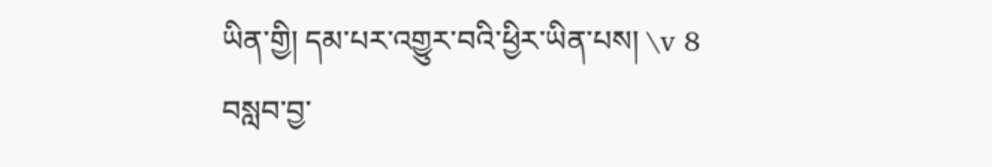ཡིན་གྱི། དམ་པར་འགྱུར་བའི་ཕྱིར་ཡིན་པས། \v 8 བསླབ་བྱ་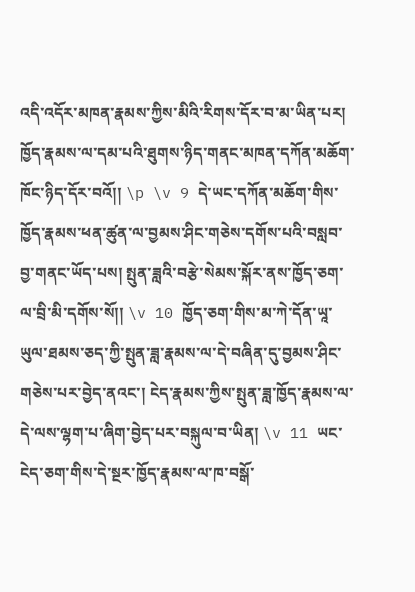འདི་འདོར་མཁན་རྣམས་ཀྱིས་མིའི་རིགས་དོར་བ་མ་ཡིན་པར། ཁྱོད་རྣམས་ལ་དམ་པའི་ཐུགས་ཉིད་གནང་མཁན་དཀོན་མཆོག་ཁོང་ཉིད་དོར་བའོ།། \p \v 9 དེ་ཡང་དཀོན་མཆོག་གིས་ཁྱོད་རྣམས་ཕན་ཚུན་ལ་བྱམས་ཤིང་གཅེས་དགོས་པའི་བསླབ་བྱ་གནང་ཡོད་པས། སྤུན་ཟླའི་བརྩེ་སེམས་སྐོར་ནས་ཁྱོད་ཅག་ལ་བྲི་མི་དགོས་སོ།། \v 10 ཁྱོད་ཅག་གིས་མ་ཀེ་དོན་ཡཱ་ཡུལ་ཐམས་ཅད་ཀྱི་སྤུན་ཟླ་རྣམས་ལ་དེ་བཞིན་དུ་བྱམས་ཤིང་གཅེས་པར་བྱེད་ནའང་། ངེད་རྣམས་ཀྱིས་སྤུན་ཟླ་ཁྱོད་རྣམས་ལ་དེ་ལས་ལྷག་པ་ཞིག་བྱེད་པར་བསྐུལ་བ་ཡིན། \v 11 ཡང་ངེད་ཅག་གིས་དེ་སྔར་ཁྱོད་རྣམས་ལ་ཁ་བསྒོ་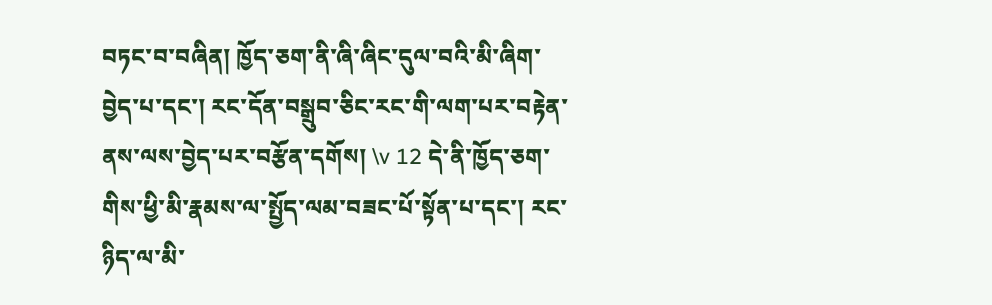བཏང་བ་བཞིན། ཁྱོད་ཅག་ནི་ཞི་ཞིང་དུལ་བའི་མི་ཞིག་བྱེད་པ་དང་། རང་དོན་བསྒྲུབ་ཅིང་རང་གི་ལག་པར་བརྟེན་ནས་ལས་བྱེད་པར་བརྩོན་དགོས། \v 12 དེ་ནི་ཁྱོད་ཅག་གིས་ཕྱི་མི་རྣམས་ལ་སྤྱོད་ལམ་བཟང་པོ་སྟོན་པ་དང་། རང་ཉིད་ལ་མི་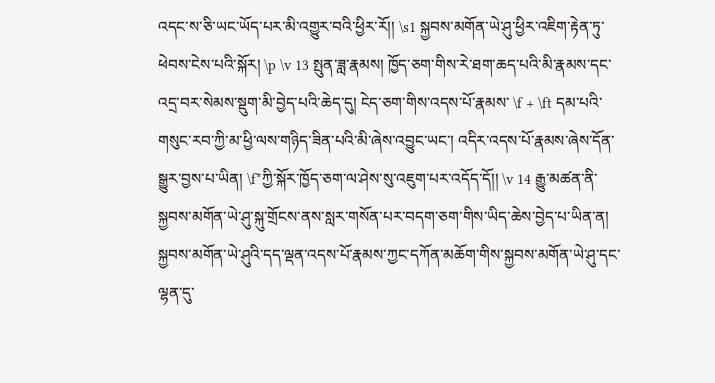འདང་ས་ཅི་ཡང་ཡོད་པར་མི་འགྱུར་བའི་ཕྱིར་རོ།། \s1 སྐྱབས་མགོན་ཡེ་ཤུ་ཕྱིར་འཇིག་རྟེན་ཏུ་ཕེབས་ངེས་པའི་སྐོར། \p \v 13 སྤུན་ཟླ་རྣམས། ཁྱོད་ཅག་གིས་རེ་ཐག་ཆད་པའི་མི་རྣམས་དང་འདྲ་བར་སེམས་སྡུག་མི་བྱེད་པའི་ཆེད་དུ། ངེད་ཅག་གིས་འདས་པོ་རྣམས་ \f + \ft དམ་པའི་གསུང་རབ་ཀྱི་མ་ཕྱི་ལས་གཉིད་ཟིན་པའི་མི་ཞེས་འབྱུང་ཡང་། འདིར་འདས་པོ་རྣམས་ཞེས་དོན་སྒྱུར་བྱས་པ་ཡིན། \f*ཀྱི་སྐོར་ཁྱོད་ཅག་ལ་ཤེས་སུ་འཇུག་པར་འདོད་དོ།། \v 14 རྒྱུ་མཚན་ནི་སྐྱབས་མགོན་ཡེ་ཤུ་སྐུ་གྲོངས་ནས་སླར་གསོན་པར་བདག་ཅག་གིས་ཡིད་ཆེས་བྱེད་པ་ཡིན་ན། སྐྱབས་མགོན་ཡེ་ཤུའི་དད་ལྡན་འདས་པོ་རྣམས་ཀྱང་དཀོན་མཆོག་གིས་སྐྱབས་མགོན་ཡེ་ཤུ་དང་ལྷན་དུ་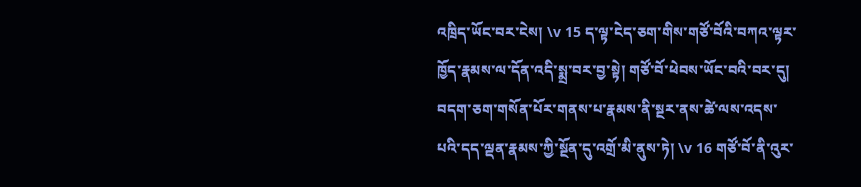འཁྲིད་ཡོང་བར་ངེས། \v 15 ད་ལྟ་ངེད་ཅག་གིས་གཙོ་བོའི་བཀའ་ལྟར་ཁྱོད་རྣམས་ལ་དོན་འདི་སྨྲ་བར་བྱ་སྟེ། གཙོ་བོ་ཕེབས་ཡོང་བའི་བར་དུ། བདག་ཅག་གསོན་པོར་གནས་པ་རྣམས་ནི་སྔར་ནས་ཚེ་ལས་འདས་པའི་དད་ལྡན་རྣམས་ཀྱི་སྔོན་དུ་འགྲོ་མི་ནུས་ཏེ། \v 16 གཙོ་བོ་ནི་འུར་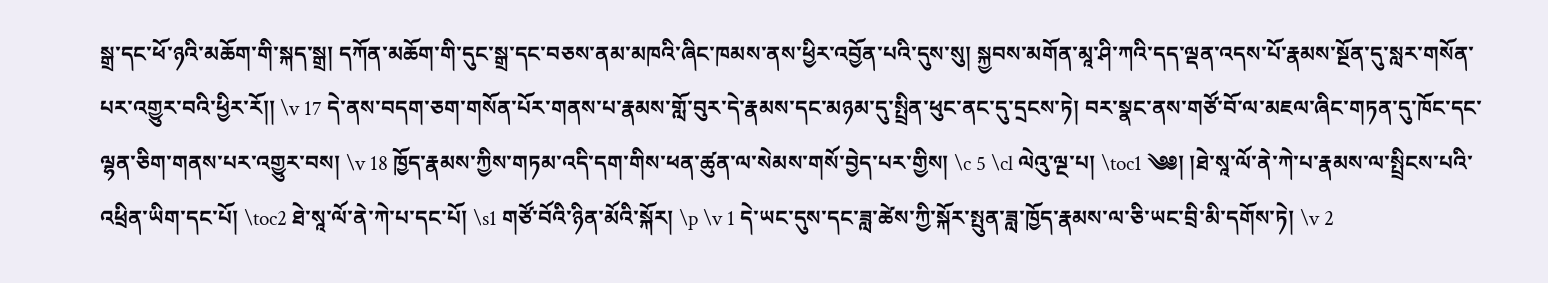སྒྲ་དང་ཕོ་ཉའི་མཆོག་གི་སྐད་སྒྲ། དཀོན་མཆོག་གི་དུང་སྒྲ་དང་བཅས་ནམ་མཁའི་ཞིང་ཁམས་ནས་ཕྱིར་འབྱོན་པའི་དུས་སུ། སྐྱབས་མགོན་མཱ་ཤི་ཀའི་དད་ལྡན་འདས་པོ་རྣམས་སྔོན་དུ་སླར་གསོན་པར་འགྱུར་བའི་ཕྱིར་རོ།། \v 17 དེ་ནས་བདག་ཅག་གསོན་པོར་གནས་པ་རྣམས་གློ་བུར་དེ་རྣམས་དང་མཉམ་དུ་སྤྲིན་ཕུང་ནང་དུ་དྲངས་ཏེ། བར་སྣང་ནས་གཙོ་བོ་ལ་མཇལ་ཞིང་གཏན་དུ་ཁོང་དང་ལྷན་ཅིག་གནས་པར་འགྱུར་བས། \v 18 ཁྱོད་རྣམས་ཀྱིས་གཏམ་འདི་དག་གིས་ཕན་ཚུན་ལ་སེམས་གསོ་བྱེད་པར་གྱིས། \c 5 \cl ལེའུ་ལྔ་པ། \toc1 ༄༅། །ཐེ་སཱ་ལོ་ནེ་ཀེ་པ་རྣམས་ལ་སྤྲིངས་པའི་འཕྲིན་ཡིག་དང་པོ། \toc2 ཐེ་སཱ་ལོ་ནེ་ཀེ་པ་དང་པོ། \s1 གཙོ་བོའི་ཉིན་མོའི་སྐོར། \p \v 1 དེ་ཡང་དུས་དང་ཟླ་ཚེས་ཀྱི་སྐོར་སྤུན་ཟླ་ཁྱོད་རྣམས་ལ་ཅི་ཡང་བྲི་མི་དགོས་ཏེ། \v 2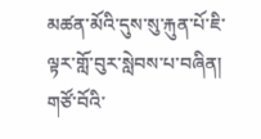མཚན་མོའི་དུས་སུ་རྐུན་པོ་ཇི་ལྟར་གློ་བུར་སླེབས་པ་བཞིན། གཙོ་བོའི་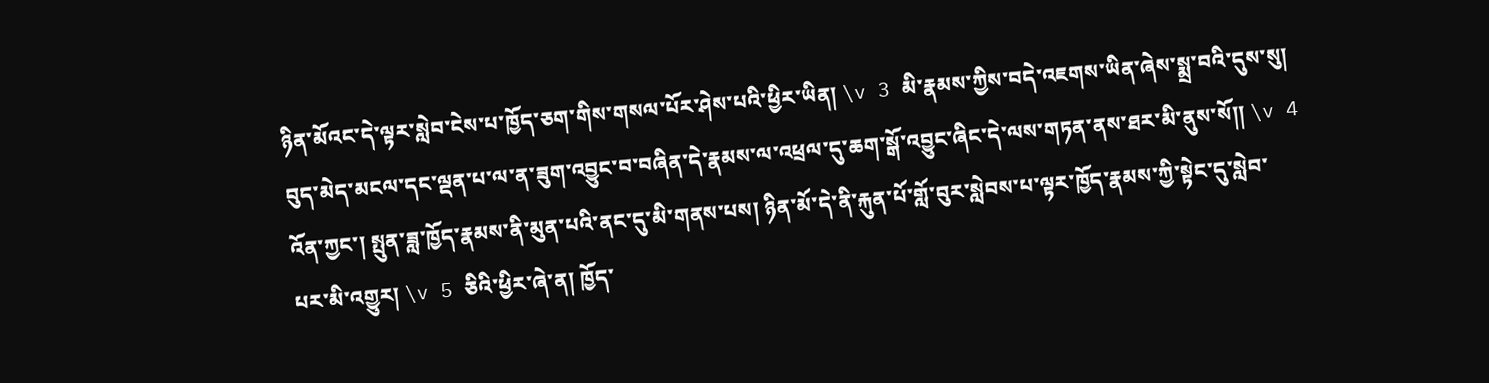ཉིན་མོའང་དེ་ལྟར་སླེབ་ངེས་པ་ཁྱོད་ཅག་གིས་གསལ་པོར་ཤེས་པའི་ཕྱིར་ཡིན། \v 3 མི་རྣམས་ཀྱིས་བདེ་འཇགས་ཡིན་ཞེས་སྨྲ་བའི་དུས་སུ། བུད་མེད་མངལ་དང་ལྡན་པ་ལ་ན་ཟུག་འབྱུང་བ་བཞིན་དེ་རྣམས་ལ་འཕྲལ་དུ་ཆག་སྒོ་འབྱུང་ཞིང་དེ་ལས་གཏན་ནས་ཐར་མི་ནུས་སོ།། \v 4 འོན་ཀྱང་། སྤུན་ཟླ་ཁྱོད་རྣམས་ནི་མུན་པའི་ནང་དུ་མི་གནས་པས། ཉིན་མོ་དེ་ནི་རྐུན་པོ་གློ་བུར་སླེབས་པ་ལྟར་ཁྱོད་རྣམས་ཀྱི་སྟེང་དུ་སླེབ་པར་མི་འགྱུར། \v 5 ཅིའི་ཕྱིར་ཞེ་ན། ཁྱོད་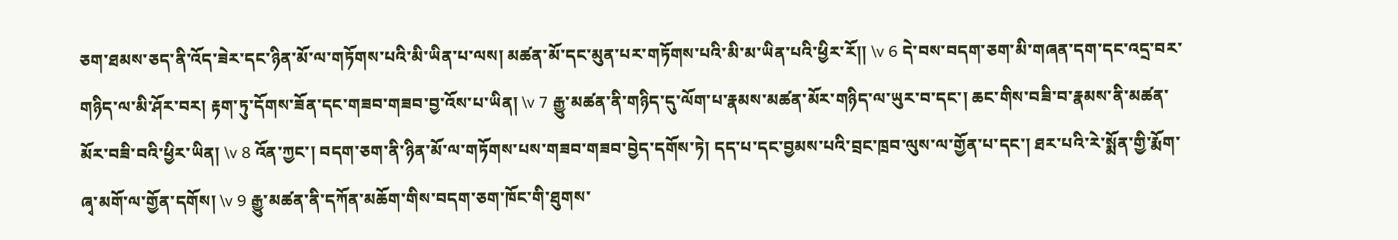ཅག་ཐམས་ཅད་ནི་འོད་ཟེར་དང་ཉིན་མོ་ལ་གཏོགས་པའི་མི་ཡིན་པ་ལས། མཚན་མོ་དང་མུན་པར་གཏོགས་པའི་མི་མ་ཡིན་པའི་ཕྱིར་རོ།། \v 6 དེ་བས་བདག་ཅག་མི་གཞན་དག་དང་འདྲ་བར་གཉིད་ལ་མི་ཤོར་བར། རྟག་ཏུ་དོགས་ཟོན་དང་གཟབ་གཟབ་བྱ་འོས་པ་ཡིན། \v 7 རྒྱུ་མཚན་ནི་གཉིད་དུ་ལོག་པ་རྣམས་མཚན་མོར་གཉིད་ལ་ཡུར་བ་དང་། ཆང་གིས་བཟི་བ་རྣམས་ནི་མཚན་མོར་བཟི་བའི་ཕྱིར་ཡིན། \v 8 འོན་ཀྱང་། བདག་ཅག་ནི་ཉིན་མོ་ལ་གཏོགས་པས་གཟབ་གཟབ་བྱེད་དགོས་ཏེ། དད་པ་དང་བྱམས་པའི་བྲང་ཁྲབ་ལུས་ལ་གྱོན་པ་དང་། ཐར་པའི་རེ་སྨོན་གྱི་རྨོག་ཞྭ་མགོ་ལ་གྱོན་དགོས། \v 9 རྒྱུ་མཚན་ནི་དཀོན་མཆོག་གིས་བདག་ཅག་ཁོང་གི་ཐུགས་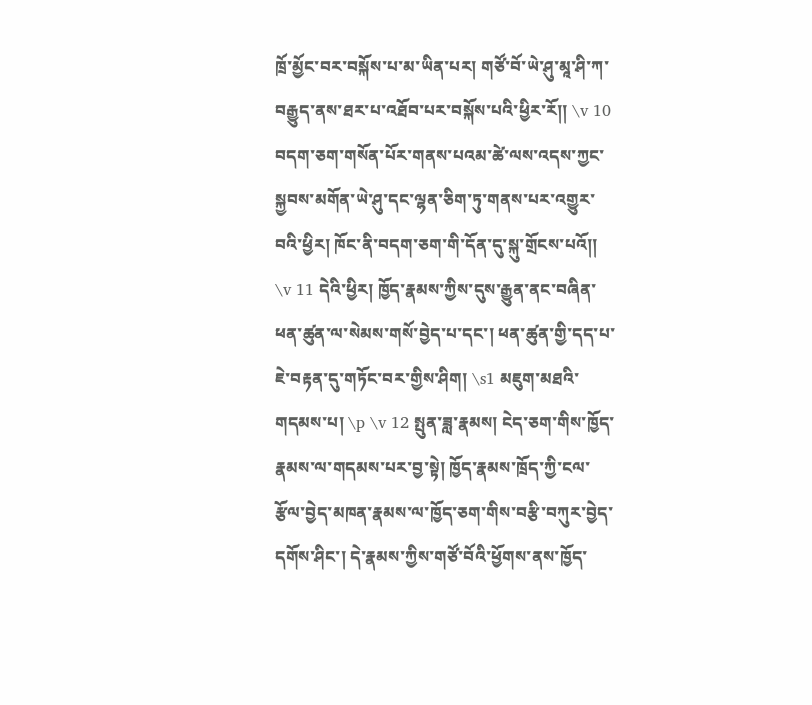ཁྲོ་མྱོང་བར་བསྐོས་པ་མ་ཡིན་པར། གཙོ་བོ་ཡེ་ཤུ་མཱ་ཤི་ཀ་བརྒྱུད་ནས་ཐར་པ་འཐོབ་པར་བསྐོས་པའི་ཕྱིར་རོ།། \v 10 བདག་ཅག་གསོན་པོར་གནས་པའམ་ཚེ་ལས་འདས་ཀྱང་སྐྱབས་མགོན་ཡེ་ཤུ་དང་ལྷན་ཅིག་ཏུ་གནས་པར་འགྱུར་བའི་ཕྱིར། ཁོང་ནི་བདག་ཅག་གི་དོན་དུ་སྐུ་གྲོངས་པའོ།། \v 11 དེའི་ཕྱིར། ཁྱོད་རྣམས་ཀྱིས་དུས་རྒྱུན་ནང་བཞིན་ཕན་ཚུན་ལ་སེམས་གསོ་བྱེད་པ་དང་། ཕན་ཚུན་གྱི་དད་པ་ཇེ་བརྟན་དུ་གཏོང་བར་གྱིས་ཤིག། \s1 མཇུག་མཐའི་གདམས་པ། \p \v 12 སྤུན་ཟླ་རྣམས། ངེད་ཅག་གིས་ཁྱོད་རྣམས་ལ་གདམས་པར་བྱ་སྟེ། ཁྱོད་རྣམས་ཁྲོད་ཀྱི་ངལ་རྩོལ་བྱེད་མཁན་རྣམས་ལ་ཁྱོད་ཅག་གིས་བརྩི་བཀུར་བྱེད་དགོས་ཤིང་། དེ་རྣམས་ཀྱིས་གཙོ་བོའི་ཕྱོགས་ནས་ཁྱོད་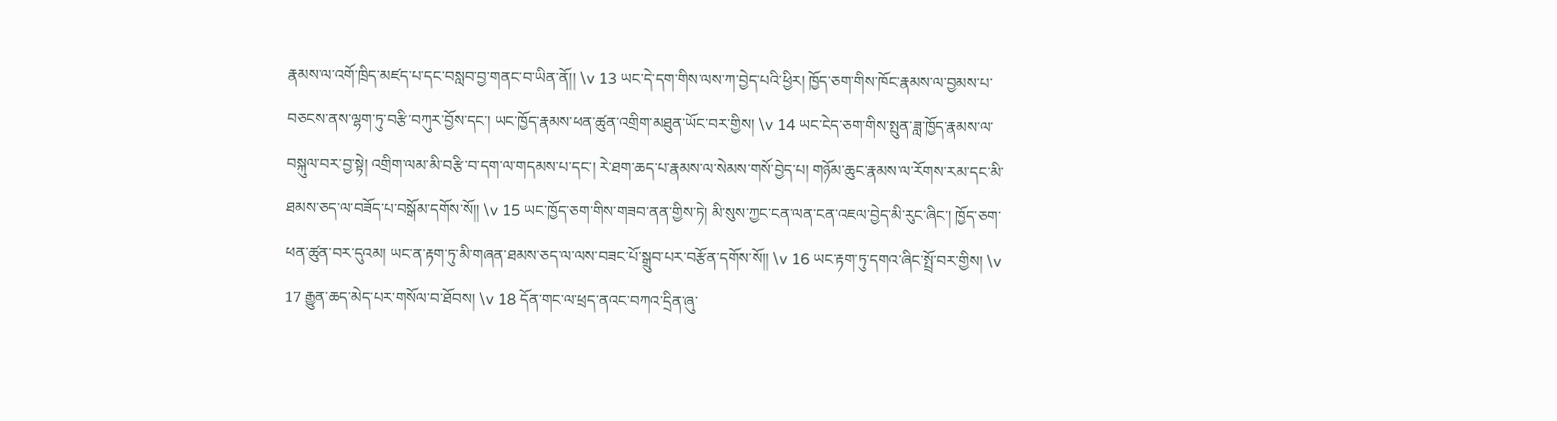རྣམས་ལ་འགོ་ཁྲིད་མཛད་པ་དང་བསླབ་བྱ་གནང་བ་ཡིན་ནོ།། \v 13 ཡང་དེ་དག་གིས་ལས་ཀ་བྱེད་པའི་ཕྱིར། ཁྱོད་ཅག་གིས་ཁོང་རྣམས་ལ་བྱམས་པ་བཅངས་ནས་ལྷག་ཏུ་བརྩི་བཀུར་བྱོས་དང་། ཡང་ཁྱོད་རྣམས་ཕན་ཚུན་འགྲིག་མཐུན་ཡོང་བར་གྱིས། \v 14 ཡང་ངེད་ཅག་གིས་སྤུན་ཟླ་ཁྱོད་རྣམས་ལ་བསྐུལ་བར་བྱ་སྟེ། འགྲིག་ལམ་མི་བརྩི་བ་དག་ལ་གདམས་པ་དང་། རེ་ཐག་ཆད་པ་རྣམས་ལ་སེམས་གསོ་བྱེད་པ། གཉོམ་ཆུང་རྣམས་ལ་རོགས་རམ་དང་མི་ཐམས་ཅད་ལ་བཟོད་པ་བསྒོམ་དགོས་སོ།། \v 15 ཡང་ཁྱོད་ཅག་གིས་གཟབ་ནན་གྱིས་ཏེ། མི་སུས་ཀྱང་ངན་ལན་ངན་འཇལ་བྱེད་མི་རུང་ཞིང་། ཁྱོད་ཅག་ཕན་ཚུན་བར་དུའམ། ཡང་ན་རྟག་ཏུ་མི་གཞན་ཐམས་ཅད་ལ་ལས་བཟང་པོ་སྒྲུབ་པར་བརྩོན་དགོས་སོ།། \v 16 ཡང་རྟག་ཏུ་དགའ་ཞིང་སྤྲོ་བར་གྱིས། \v 17 རྒྱུན་ཆད་མེད་པར་གསོལ་བ་ཐོབས། \v 18 དོན་གང་ལ་ཕྲད་ནའང་བཀའ་དྲིན་ཞུ་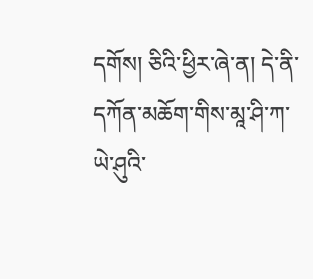དགོས། ཅིའི་ཕྱིར་ཞེ་ན། དེ་ནི་དཀོན་མཆོག་གིས་མཱ་ཤི་ཀ་ཡེ་ཤུའི་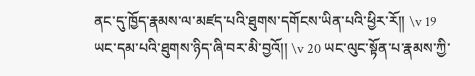ནང་དུ་ཁྱོད་རྣམས་ལ་མཛད་པའི་ཐུགས་དགོངས་ཡིན་པའི་ཕྱིར་རོ།། \v 19 ཡང་དམ་པའི་ཐུགས་ཉིད་ཞི་བར་མི་བྱའོ།། \v 20 ཡང་ལུང་སྟོན་པ་རྣམས་ཀྱི་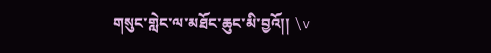གསུང་གླེང་ལ་མཐོང་ཆུང་མི་བྱའོ།། \v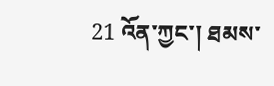21 འོན་ཀྱང་། ཐམས་